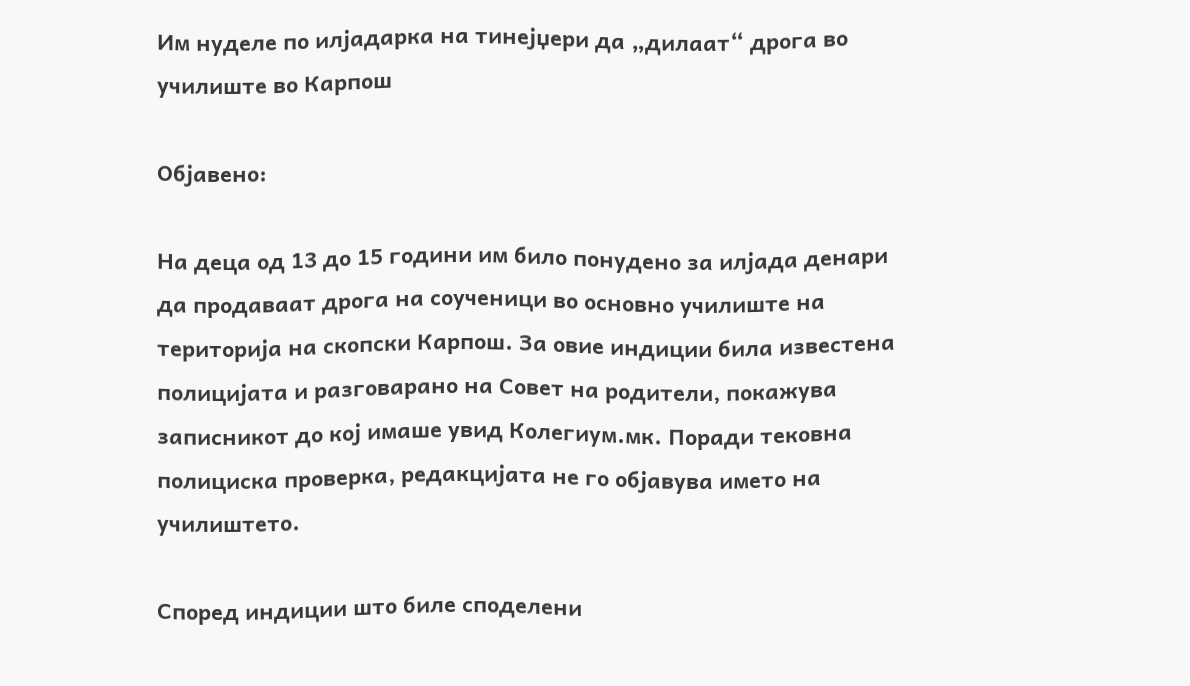Им нуделе по илјадарка на тинејџери да „дилаат“ дрога во училиште во Карпош

Објавено:

На деца од 13 до 15 години им било понудено за илјада денари да продаваат дрога на соученици во основно училиште на територија на скопски Карпош. За овие индиции била известена полицијата и разговарано на Совет на родители, покажува записникот до кој имаше увид Колегиум.мк. Поради тековна полициска проверка, редакцијата не го објавува името на училиштето.

Според индиции што биле споделени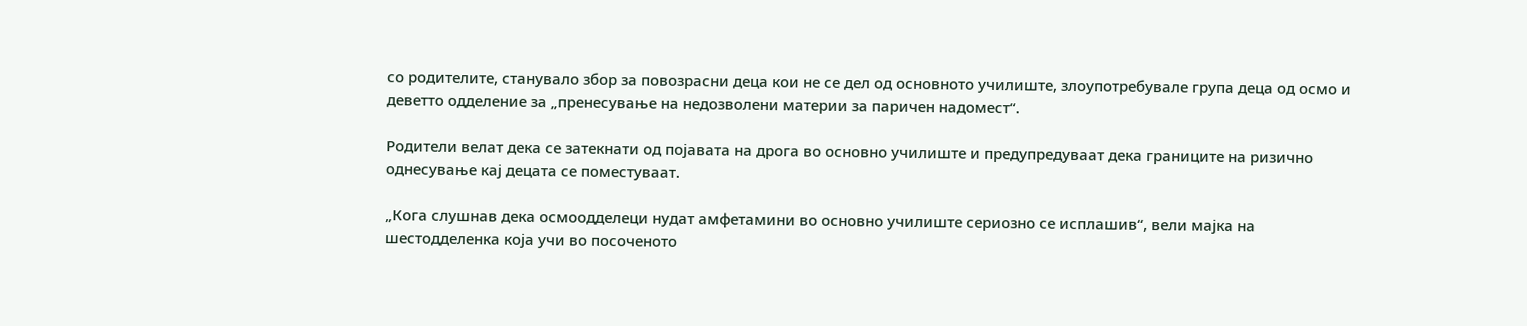со родителите, станувало збор за повозрасни деца кои не се дел од основното училиште, злоупотребувале група деца од осмо и деветто одделение за „пренесување на недозволени материи за паричен надомест“.

Родители велат дека се затекнати од појавата на дрога во основно училиште и предупредуваат дека границите на ризично однесување кај децата се поместуваат.

„Кога слушнав дека осмоодделеци нудат амфетамини во основно училиште сериозно се исплашив“, вели мајка на шестодделенка која учи во посоченото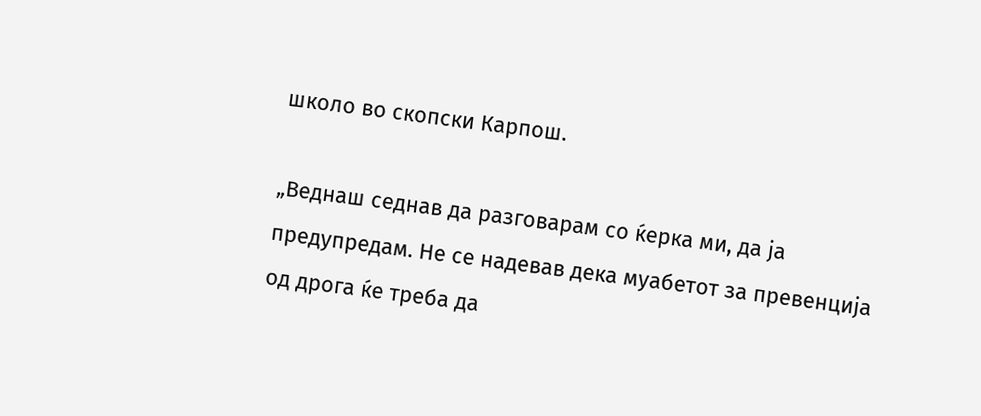школо во скопски Карпош.

„Веднаш седнав да разговарам со ќерка ми, да ја предупредам. Не се надевав дека муабетот за превенција од дрога ќе треба да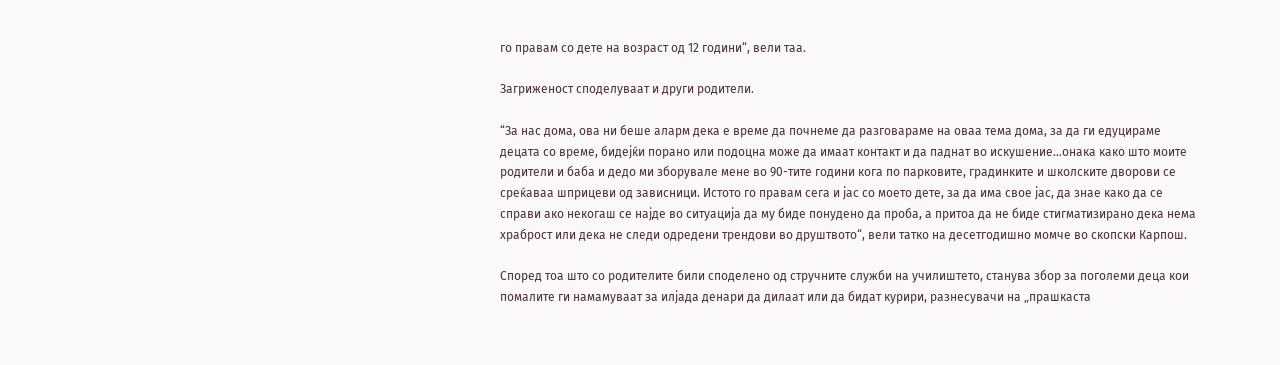го правам со дете на возраст од 12 години“, вели таа.

Загриженост споделуваат и други родители.

“За нас дома, ова ни беше аларм дека е време да почнеме да разговараме на оваа тема дома, за да ги едуцираме децата со време, бидејќи порано или подоцна може да имаат контакт и да паднат во искушение…онака како што моите родители и баба и дедо ми зборувале мене во 90-тите години кога по парковите, градинките и школските дворови се среќаваа шприцеви од зависници. Истото го правам сега и јас со моето дете, за да има свое јас, да знае како да се справи ако некогаш се најде во ситуација да му биде понудено да проба, а притоа да не биде стигматизирано дека нема храброст или дека не следи одредени трендови во друштвото“, вели татко на десетгодишно момче во скопски Карпош.

Според тоа што со родителите били споделено од стручните служби на училиштето, станува збор за поголеми деца кои помалите ги намамуваат за илјада денари да дилаат или да бидат курири, разнесувачи на „прашкаста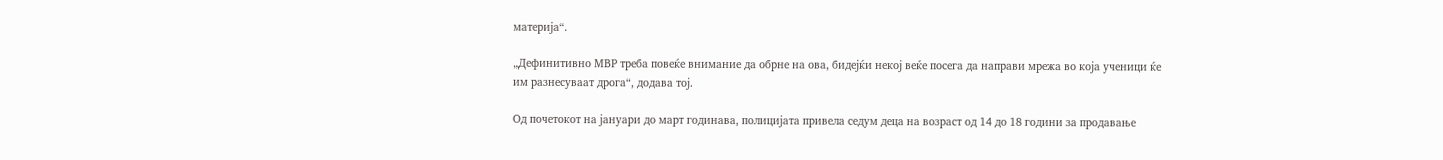материја“.

„Дефинитивно МВР треба повеќе внимание да обрне на ова, бидејќи некој веќе посега да направи мрежа во која ученици ќе им разнесуваат дрога“, додава тој.

Од почетокот на јануари до март годинава, полицијата привела седум деца на возраст од 14 до 18 години за продавање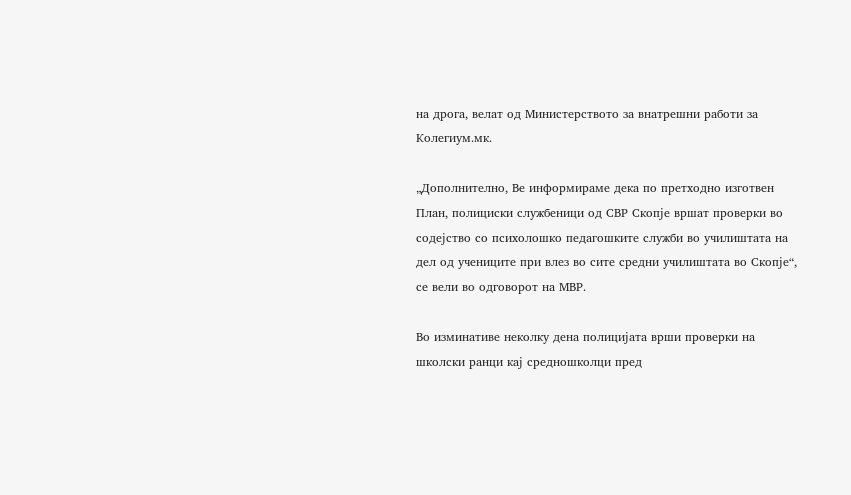на дрога, велат од Министерството за внатрешни работи за Колегиум.мк.

„Дополнително, Ве информираме дека по претходно изготвен План, полициски службеници од СВР Скопје вршат проверки во содејство со психолошко педагошките служби во училиштата на дел од учениците при влез во сите средни училиштата во Скопје“, се вели во одговорот на МВР.

Во изминативе неколку дена полицијата врши проверки на школски ранци кај средношколци пред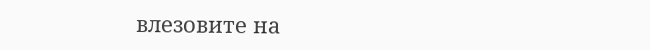влезовите на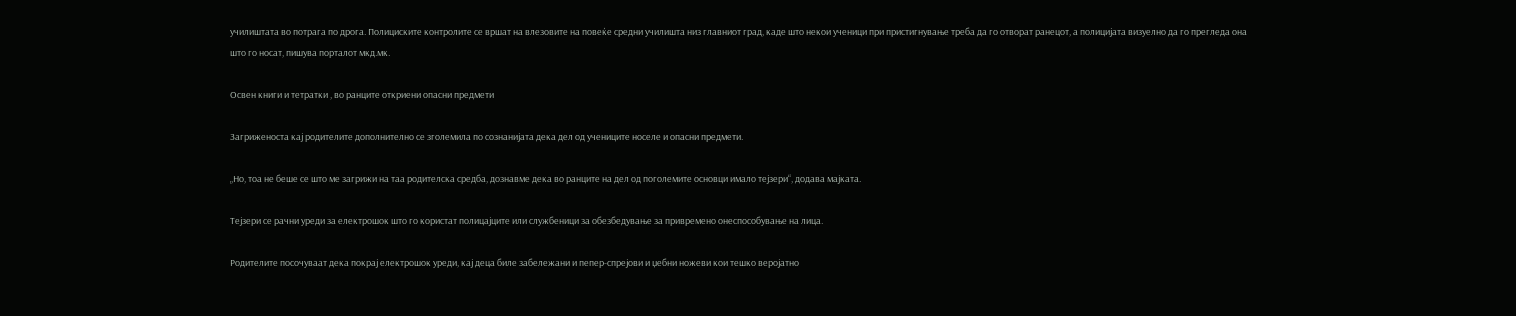училиштата во потрага по дрога. Полициските контролите се вршат на влезовите на повеќе средни училишта низ главниот град, каде што некои ученици при пристигнување треба да го отворат ранецот, а полицијата визуелно да го прегледа она што го носат, пишува порталот мкд.мк.

Освен книги и тетратки , во ранците откриени опасни предмети

Загриженоста кај родителите дополнително се зголемила по сознанијата дека дел од учениците носеле и опасни предмети.

„Но, тоа не беше се што ме загрижи на таа родителска средба, дознавме дека во ранците на дел од поголемите основци имало тејзери“, додава мајката.

Тејзери се рачни уреди за електрошок што го користат полицајците или службеници за обезбедување за привремено онеспособување на лица.

Родителите посочуваат дека покрај електрошок уреди, кај деца биле забележани и пепер-спрејови и џебни ножеви кои тешко веројатно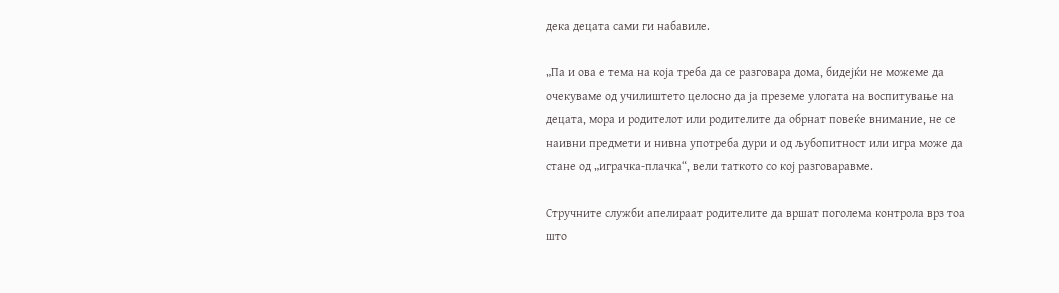дека децата сами ги набавиле.

„Па и ова е тема на која треба да се разговара дома, бидејќи не можеме да очекуваме од училиштето целосно да ја преземе улогата на воспитување на децата, мора и родителот или родителите да обрнат повеќе внимание, не се наивни предмети и нивна употреба дури и од љубопитност или игра може да стане од „играчка-плачка“, вели таткото со кој разговаравме.

Стручните служби апелираат родителите да вршат поголема контрола врз тоа што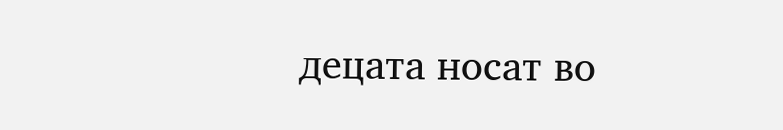децата носат во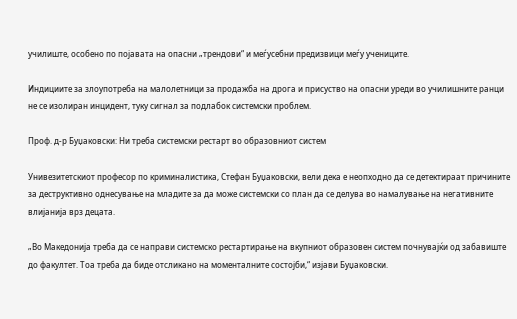училиште, особено по појавата на опасни „трендови“ и меѓусебни предизвици меѓу учениците.

Индициите за злоупотреба на малолетници за продажба на дрога и присуство на опасни уреди во училишните ранци не се изолиран инцидент, туку сигнал за подлабок системски проблем.

Проф. д-р Буџаковски: Ни треба системски рестарт во образовниот систем

Унивезитетскиот професор по криминалистика, Стефан Буџаковски, вели дека е неопходно да се детектираат причините за деструктивно однесување на младите за да може системски со план да се делува во намалување на негативните влијанија врз децата.

„Во Македонија треба да се направи системско рестартирање на вкупниот образовен систем почнувајќи од забавиште до факултет. Тоа треба да биде отсликано на моменталните состојби,“ изјави Буџаковски.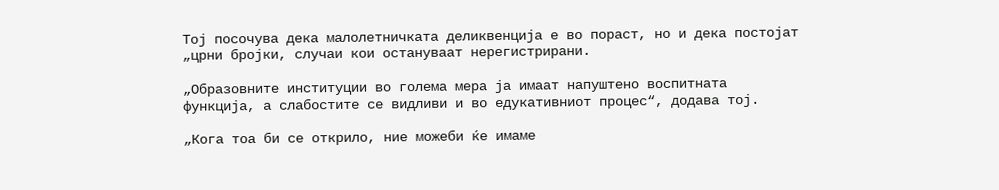Тој посочува дека малолетничката деликвенција е во пораст, но и дека постојат „црни бројки, случаи кои остануваат нерегистрирани.

„Образовните институции во голема мера ја имаат напуштено воспитната функција, а слабостите се видливи и во едукативниот процес“, додава тој.

„Кога тоа би се открило, ние можеби ќе имаме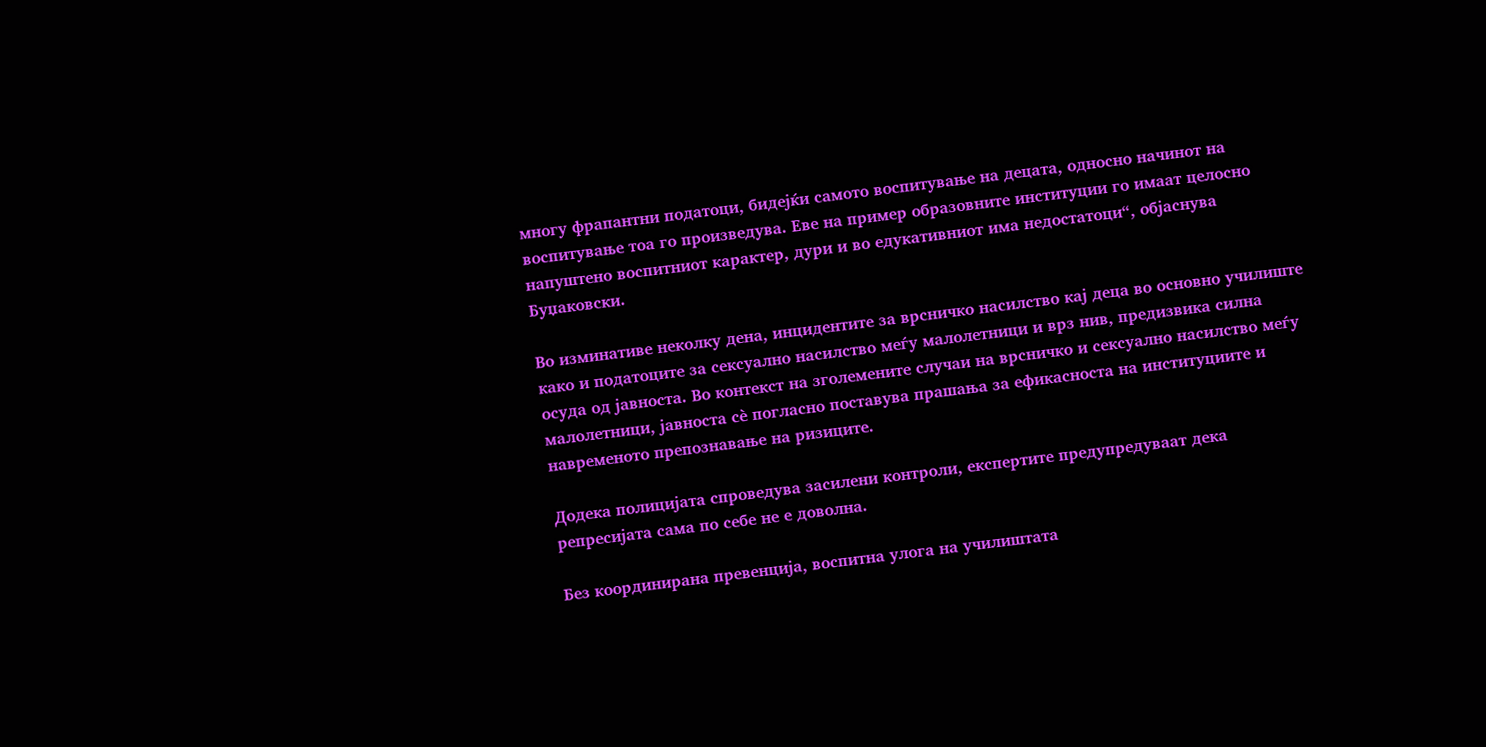многу фрапантни податоци, бидејќи самото воспитување на децата, односно начинот на воспитување тоа го произведува. Еве на пример образовните институции го имаат целосно напуштено воспитниот карактер, дури и во едукативниот има недостатоци“, објаснува Буџаковски.

Во изминативе неколку дена, инцидентите за врсничко насилство кај деца во основно училиште како и податоците за сексуално насилство меѓу малолетници и врз нив, предизвика силна осуда од јавноста. Во контекст на зголемените случаи на врсничко и сексуално насилство меѓу малолетници, јавноста сè погласно поставува прашања за ефикасноста на институциите и навременото препознавање на ризиците.

Додека полицијата спроведува засилени контроли, експертите предупредуваат дека репресијата сама по себе не е доволна.

Без координирана превенција, воспитна улога на училиштата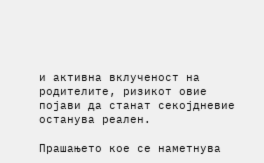и активна вклученост на родителите, ризикот овие појави да станат секојдневие останува реален.

Прашањето кое се наметнува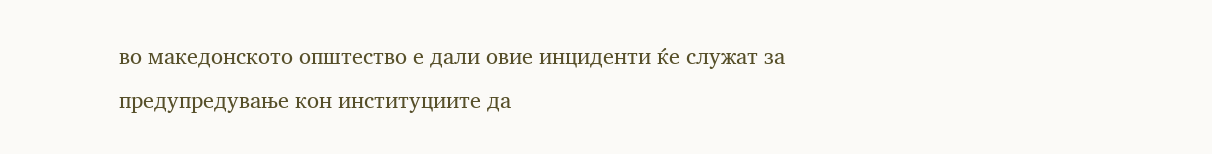во македонското општество е дали овие инциденти ќе служат за предупредување кон институциите да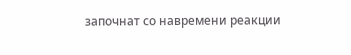започнат со навремени реакции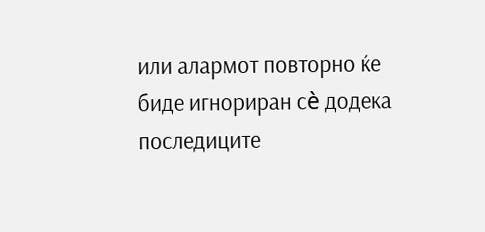или алармот повторно ќе биде игнориран сè додека последиците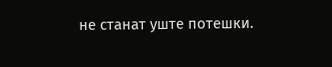не станат уште потешки.